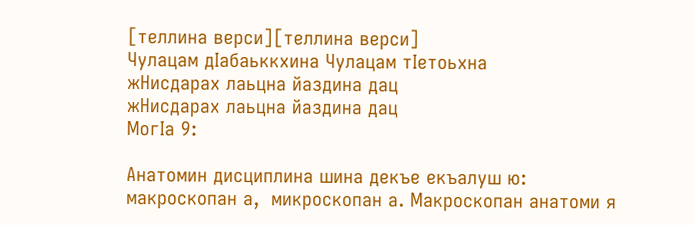[теллина верси][теллина верси]
Чулацам дӀабаьккхина Чулацам тӀетоьхна
жНисдарах лаьцна йаздина дац
жНисдарах лаьцна йаздина дац
МогӀа 9:

Анатомин дисциплина шина декъе екъалуш ю: макроскопан а,  микроскопан а. Макроскопан анатоми я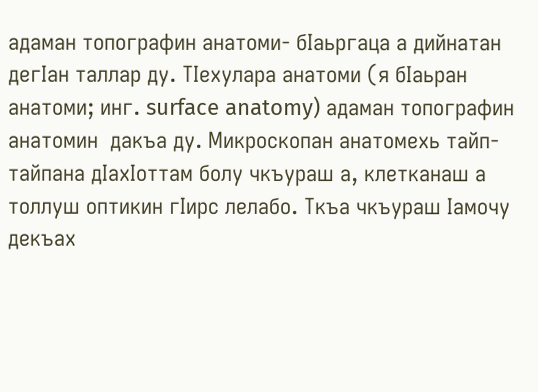адаман топографин анатоми- бӀаьргаца а дийнатан дегӀан таллар ду. ТӀехулара анатоми (я бӀаьран анатоми; инг. surface anatomy) адаман топографин анатомин  дакъа ду. Микроскопан анатомехь тайп-тайпана дӀахӀоттам болу чкъураш а, клетканаш а толлуш оптикин гӀирс лелабо. Ткъа чкъураш Ӏамочу декъах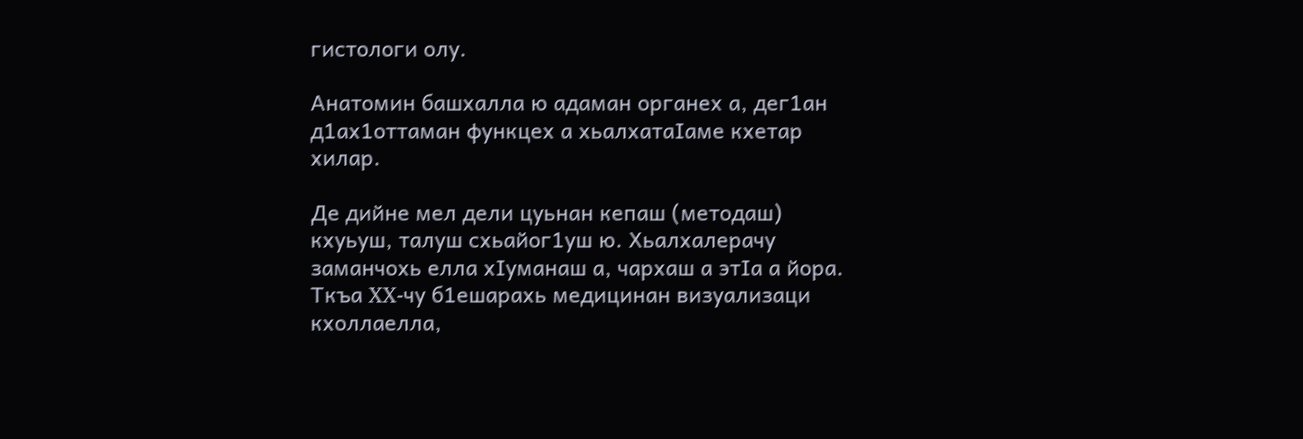гистологи олу.

Анатомин башхалла ю адаман органех а, дег1ан д1ах1оттаман функцех а хьалхатаӀаме кхетар хилар.

Де дийне мел дели цуьнан кепаш (методаш) кхуьуш, талуш схьайог1уш ю. Хьалхалерачу заманчохь елла хӀуманаш а, чархаш а этӀа а йора. Ткъа XX-чу б1ешарахь медицинан визуализаци кхоллаелла,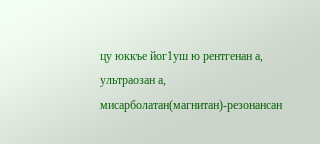цу юккъе йог1уш ю рентгенан а, ультраозан а, мисарболатан(магнитан)-резонансан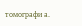томографи а.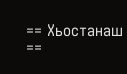== Хьостанаш ==